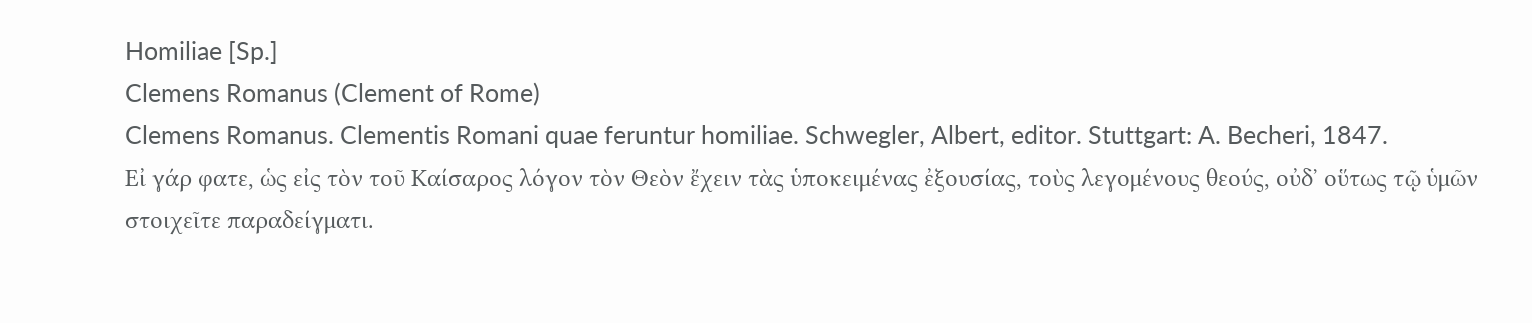Homiliae [Sp.]
Clemens Romanus (Clement of Rome)
Clemens Romanus. Clementis Romani quae feruntur homiliae. Schwegler, Albert, editor. Stuttgart: A. Becheri, 1847.
Εἰ γάρ φατε, ὡς εἰς τὸν τοῦ Καίσαρος λόγον τὸν Θεὸν ἔχειν τὰς ὑποκειμένας ἐξουσίας, τοὺς λεγομένους θεούς, οὐδ᾽ οὕτως τῷ ὑμῶν στοιχεῖτε παραδείγματι.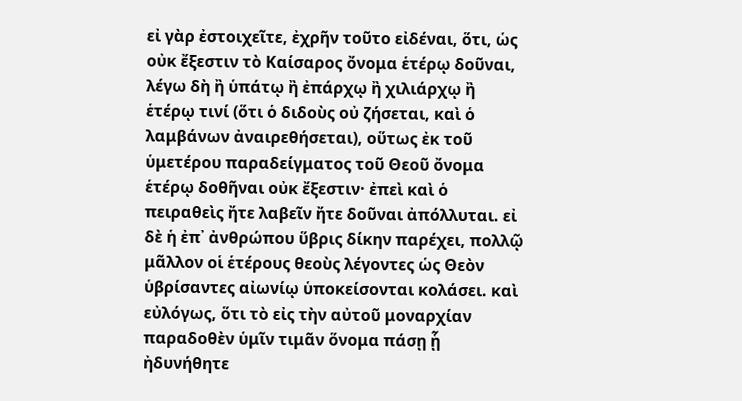εἰ γὰρ ἐστοιχεῖτε, ἐχρῆν τοῦτο εἰδέναι, ὅτι, ὡς οὐκ ἔξεστιν τὸ Καίσαρος ὄνομα ἑτέρῳ δοῦναι, λέγω δὴ ἢ ὑπάτῳ ἢ ἐπάρχῳ ἢ χιλιάρχῳ ἢ ἑτέρῳ τινί (ὅτι ὁ διδοὺς οὐ ζήσεται, καὶ ὁ λαμβάνων ἀναιρεθήσεται), οὕτως ἐκ τοῦ ὑμετέρου παραδείγματος τοῦ Θεοῦ ὄνομα ἑτέρῳ δοθῆναι οὐκ ἔξεστιν· ἐπεὶ καὶ ὁ πειραθεὶς ἤτε λαβεῖν ἤτε δοῦναι ἀπόλλυται. εἰ δὲ ἡ ἐπ᾽ ἀνθρώπου ὕβρις δίκην παρέχει, πολλῷ μᾶλλον οἱ ἑτέρους θεοὺς λέγοντες ὡς Θεὸν ὑβρίσαντες αἰωνίῳ ὑποκείσονται κολάσει. καὶ εὐλόγως, ὅτι τὸ εἰς τὴν αὐτοῦ μοναρχίαν παραδοθὲν ὑμῖν τιμᾶν ὅνομα πάσῃ ᾗ ἠδυνήθητε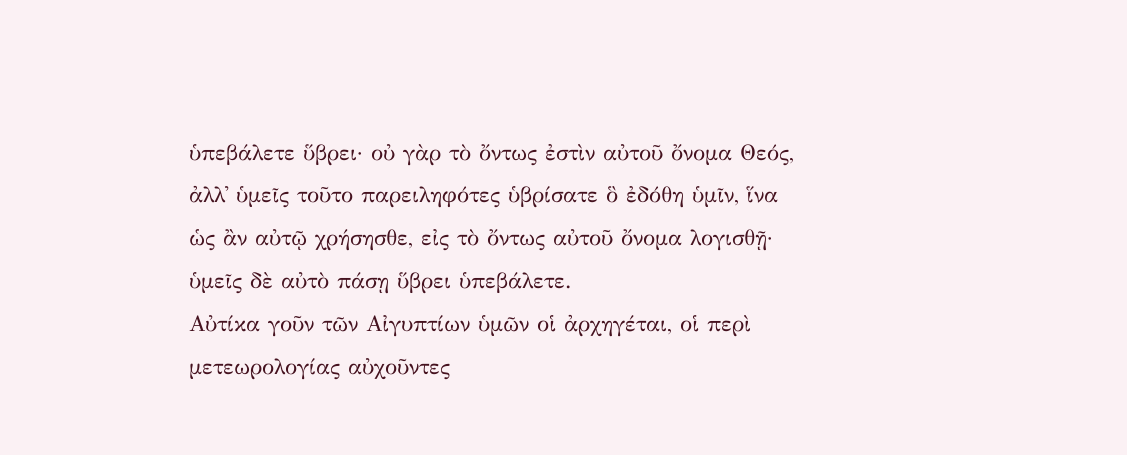ὑπεβάλετε ὕβρει· οὐ γὰρ τὸ ὄντως ἐστὶν αὐτοῦ ὄνομα Θεός, ἀλλ᾽ ὑμεῖς τοῦτο παρειληφότες ὑβρίσατε ὃ ἐδόθη ὑμῖν, ἵνα ὡς ἂν αὐτῷ χρήσησθε, εἰς τὸ ὄντως αὐτοῦ ὄνομα λογισθῇ· ὑμεῖς δὲ αὐτὸ πάσῃ ὕβρει ὑπεβάλετε.
Αὐτίκα γοῦν τῶν Αἰγυπτίων ὑμῶν οἱ ἀρχηγέται, οἱ περὶ μετεωρολογίας αὐχοῦντες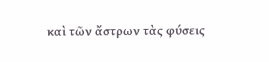καὶ τῶν ἄστρων τὰς φύσεις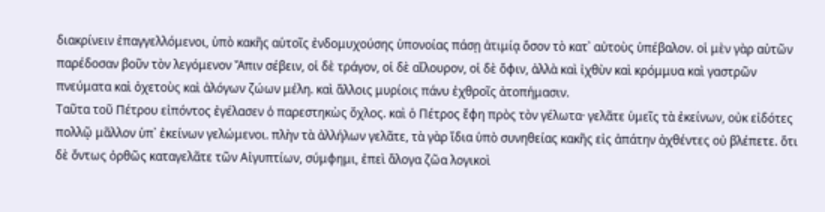διακρίνειν ἐπαγγελλόμενοι, ὑπὸ κακῆς αὑτοῖς ἐνδομυχούσης ὑπονοίας πάσῃ ἀτιμίᾳ ὅσον τὸ κατ᾽ αὐτοὺς ὑπέβαλον. οἱ μὲν γὰρ αὐτῶν παρέδοσαν βοῦν τὸν λεγόμενον Ἄπιν σέβειν, οἱ δὲ τράγον, οἱ δὲ αἴλουρον, οἱ δὲ ὄφιν, ἀλλὰ καὶ ἰχθὺν καὶ κρόμμυα καὶ γαστρῶν πνεύματα καὶ ὀχετοὺς καὶ ἀλόγων ζώων μέλη. καὶ ἄλλοις μυρίοις πάνυ ἐχθροῖς ἀτοπήμασιν.
Ταῦτα τοῦ Πέτρου εἰπόντος ἐγέλασεν ὁ παρεστηκὼς ὄχλος. καὶ ὁ Πέτρος ἔφη πρὸς τὸν γέλωτα· γελᾶτε ὑμεῖς τὰ ἐκείνων, οὐκ εἰδότες πολλῷ μᾶλλον ὑπ᾽ ἐκείνων γελώμενοι. πλὴν τὰ ἀλλήλων γελᾶτε, τὰ γὰρ ἴδια ὑπὸ συνηθείας κακῆς εἰς ἀπάτην ἀχθέντες οὐ βλέπετε. ὅτι δὲ ὄντως ὀρθῶς καταγελᾶτε τῶν Αἰγυπτίων, σύμφημι, ἐπεὶ ἄλογα ζῶα λογικοὶ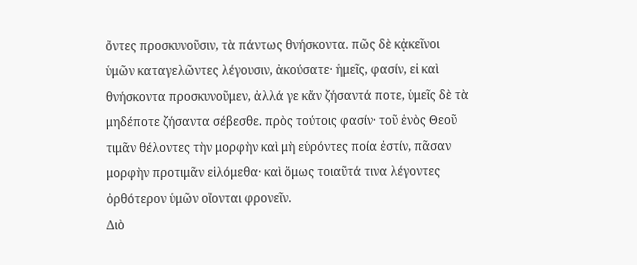ὄντες προσκυνοῦσιν, τὰ πάντως θνήσκοντα. πῶς δὲ κᾀκεῖνοι ὑμῶν καταγελῶντες λέγουσιν, ἀκούσατε· ἡμεῖς, φασίν, εἰ καὶ θνήσκοντα προσκυνοῦμεν, ἀλλά γε κἄν ζήσαντά ποτε, ὑμεῖς δὲ τὰ μηδέποτε ζήσαντα σέβεσθε. πρὸς τούτοις φασίν· τοῦ ἑνὸς Θεοῦ τιμᾶν θέλοντες τὴν μορφὴν καὶ μὴ εὑρόντες ποία ἐστίν, πᾶσαν μορφὴν προτιμᾶν εἱλόμεθα· καὶ ὅμως τοιαῦτά τινα λέγοντες ὀρθότερον ὑμῶν οἴονται φρονεῖν.
Διὸ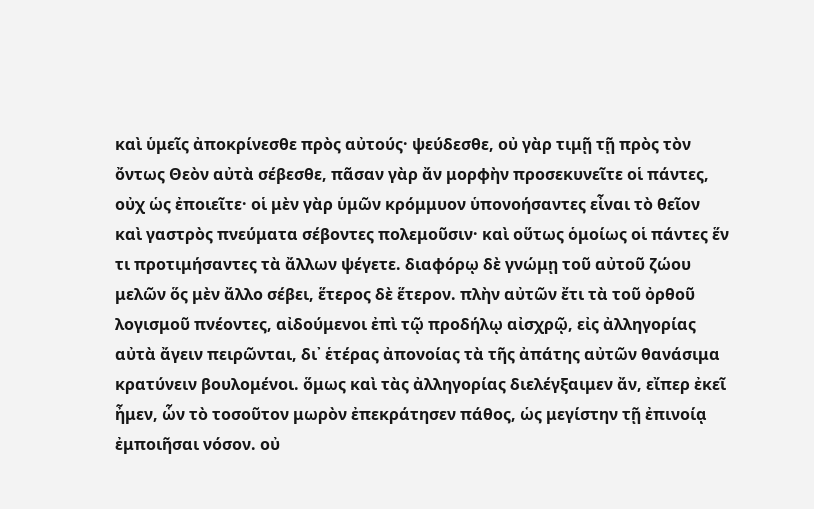καὶ ὑμεῖς ἀποκρίνεσθε πρὸς αὐτούς· ψεύδεσθε, οὐ γὰρ τιμῇ τῇ πρὸς τὸν ὄντως Θεὸν αὐτὰ σέβεσθε, πᾶσαν γὰρ ἄν μορφὴν προσεκυνεῖτε οἱ πάντες, οὐχ ὡς ἐποιεῖτε· οἱ μὲν γὰρ ὑμῶν κρόμμυον ὑπονοήσαντες εἶναι τὸ θεῖον καὶ γαστρὸς πνεύματα σέβοντες πολεμοῦσιν· καὶ οὕτως ὁμοίως οἱ πάντες ἕν τι προτιμήσαντες τὰ ἄλλων ψέγετε. διαφόρῳ δὲ γνώμῃ τοῦ αὐτοῦ ζώου μελῶν ὅς μὲν ἄλλο σέβει, ἕτερος δὲ ἕτερον. πλὴν αὐτῶν ἔτι τὰ τοῦ ὀρθοῦ λογισμοῦ πνέοντες, αἰδούμενοι ἐπὶ τῷ προδήλῳ αἰσχρῷ, εἰς ἀλληγορίας αὐτὰ ἄγειν πειρῶνται, δι᾽ ἑτέρας ἀπονοίας τὰ τῆς ἀπάτης αὐτῶν θανάσιμα κρατύνειν βουλομένοι. ὅμως καὶ τὰς ἀλληγορίας διελέγξαιμεν ἄν, εἴπερ ἐκεῖ ἦμεν, ὧν τὸ τοσοῦτον μωρὸν ἐπεκράτησεν πάθος, ὡς μεγίστην τῇ ἐπινοίᾳ ἐμποιῆσαι νόσον. οὐ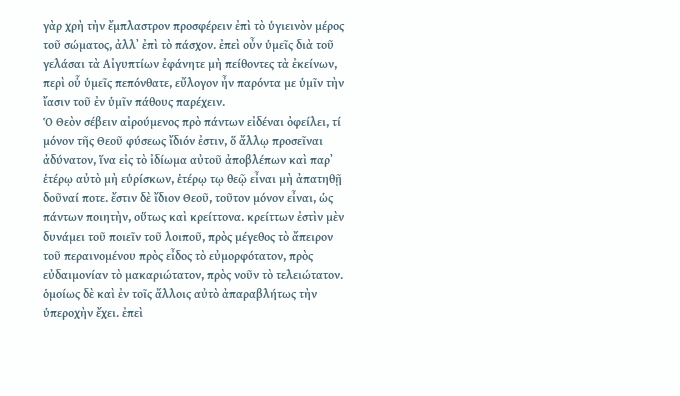γὰρ χρὴ τὴν ἔμπλαστρον προσφέρειν ἐπὶ τὸ ὑγιεινὸν μέρος τοῦ σώματος, ἀλλ᾽ ἐπὶ τὸ πάσχον. ἐπεὶ οὖν ὑμεῖς διὰ τοῦ γελάσαι τὰ Αἰγυπτίων ἐφάνητε μὴ πείθοντες τὰ ἐκείνων, περὶ οὗ ὑμεῖς πεπόνθατε, εὔλογον ἦν παρόντα με ὑμῖν τὴν ἴασιν τοῦ ἐν ὑμῖν πάθους παρέχειν.
Ὁ Θεὸν σέβειν αἰρούμενος πρὸ πάντων εἰδέναι ὀφείλει, τί μόνον τῆς Θεοῦ φύσεως ἴδιόν ἐστιν, ὅ ἄλλῳ προσεῖναι ἀδύνατον, ἵνα εἰς τὸ ἰδίωμα αὐτοῦ ἀποβλέπων καὶ παρ᾽ ἑτέρῳ αὐτὸ μὴ εὑρίσκων, ἑτέρῳ τῳ θεῷ εἶναι μὴ ἀπατηθῇ δοῦναί ποτε. ἔστιν δὲ ἴδιον Θεοῦ, τοῦτον μόνον εἶναι, ὡς πάντων ποιητὴν, οὕτως καὶ κρείττονα. κρείττων ἐστὶν μὲν δυνάμει τοῦ ποιεῖν τοῦ λοιποῦ, πρὸς μέγεθος τὸ ἄπειρον τοῦ περαινομένου πρὸς εἶδος τὸ εὐμορφότατον, πρὸς
εὐδαιμονίαν τὸ μακαριώτατον, πρὸς νοῦν τὸ τελειώτατον. ὁμοίως δὲ καὶ ἐν τοῖς ἄλλοις αὐτὸ ἀπαραβλήτως τὴν ὑπεροχὴν ἔχει. ἐπεὶ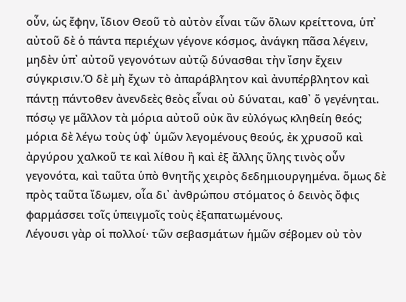οὖν, ὡς ἔφην, ἴδιον Θεοῦ τὸ αὐτὸν εἶναι τῶν ὅλων κρείττονα, ὑπ᾽ αὐτοῦ δὲ ὁ πάντα περιέχων γέγονε κόσμος, ἀνάγκη πᾶσα λέγειν, μηδὲν ὑπ᾽ αὐτοῦ γεγονότων αὐτῷ δύνασθαι τὴν ἴσην ἔχειν σύγκρισιν.Ὁ δὲ μὴ ἔχων τὸ ἀπαράβλητον καὶ ἀνυπέρβλητον καὶ πάντῃ πάντοθεν ἀνενδεὲς θεὸς εἶναι οὐ δύναται, καθ᾽ ὅ γεγένηται. πόσῳ γε μᾶλλον τὰ μόρια αὐτοῦ οὐκ ἂν εὐλόγως κληθείη θεός; μόρια δὲ λέγω τοὺς ὑφ᾽ ὑμῶν λεγομένους θεούς, ἐκ χρυσοῦ καὶ ἀργύρου χαλκοῦ τε καὶ λίθου ἢ καὶ ἐξ ἄλλης ὕλης τινὸς οὖν γεγονότα, καὶ ταῦτα ὑπὸ θνητῆς χειρὸς δεδημιουργημένα. ὅμως δὲ πρὸς ταῦτα ἴδωμεν, οἷα δι᾽ ἀνθρώπου στόματος ὁ δεινὸς ὄφις φαρμάσσει τοῖς ὑπειγμοῖς τοὺς ἐξαπατωμένους.
Λέγουσι γὰρ οἱ πολλοί· τῶν σεβασμάτων ἡμῶν σέβομεν οὐ τὸν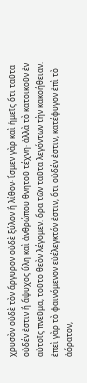χρυσὸν οὐδὲ τὸν ἄργυρον οὐδὲ ξύλον ἢ λίθον· ἴσμεν γὰρ καὶ ἡμεῖς ὅτι ταῦτα οὐδέν ἐστιν ἢ ἄψυχος ὕλη καὶ ἀνθρώπου θνητοῦ τέχνη· ἀλλὰ τὸ κατοικοῦν ἐν αὐτοῖς πνεῦμα, τοῦτο θεὸν λέγομεν. ὅρα τῶν ταῦτα λεγόντων τὴν κακοήθειαν. ἐπεὶ γὰρ τὸ φαινόμενον εὐέλεγκτόν ἐστιν, ὅτι οὐδέν ἐστιν, κατέφυγον ἐπὶ τὸ ἀόρατον,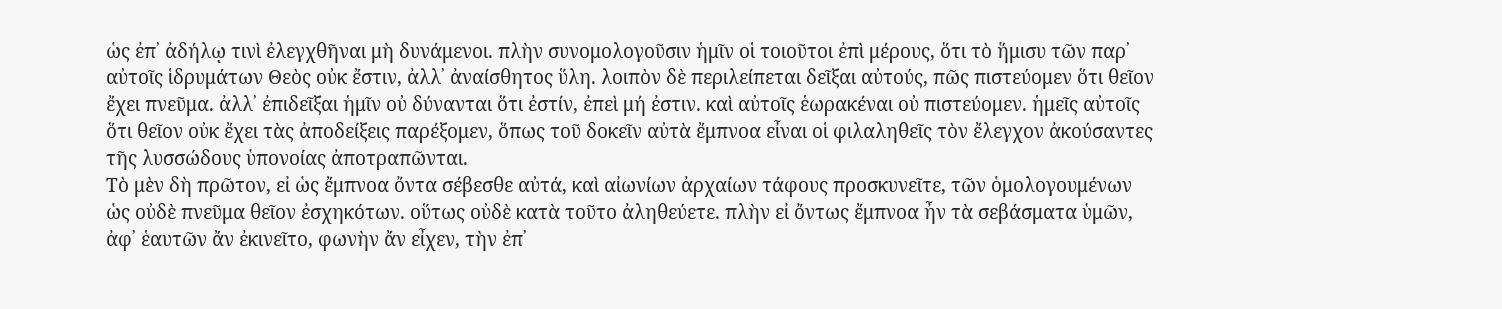ὡς ἐπ᾽ ἀδήλῳ τινὶ ἐλεγχθῆναι μὴ δυνάμενοι. πλὴν συνομολογοῦσιν ἡμῖν οἱ τοιοῦτοι ἐπὶ μέρους, ὅτι τὸ ἥμισυ τῶν παρ᾽ αὐτοῖς ἱδρυμάτων Θεὸς οὐκ ἔστιν, ἀλλ᾽ ἀναίσθητος ὕλη. λοιπὸν δὲ περιλείπεται δεῖξαι αὐτούς, πῶς πιστεύομεν ὅτι θεῖον ἔχει πνεῦμα. ἀλλ᾽ ἐπιδεῖξαι ἡμῖν οὐ δύνανται ὅτι ἐστίν, ἐπεὶ μή ἐστιν. καὶ αὐτοῖς ἑωρακέναι οὐ πιστεύομεν. ἡμεῖς αὐτοῖς ὅτι θεῖον οὐκ ἔχει τὰς ἀποδείξεις παρέξομεν, ὅπως τοῦ δοκεῖν αὐτὰ ἔμπνοα εἶναι οἱ φιλαληθεῖς τὸν ἔλεγχον ἀκούσαντες τῆς λυσσώδους ὑπονοίας ἀποτραπῶνται.
Τὸ μὲν δὴ πρῶτον, εἰ ὡς ἔμπνοα ὄντα σέβεσθε αὐτά, καὶ αἰωνίων ἀρχαίων τάφους προσκυνεῖτε, τῶν ὁμολογουμένων ὡς οὐδὲ πνεῦμα θεῖον ἐσχηκότων. οὕτως οὐδὲ κατὰ τοῦτο ἀληθεύετε. πλὴν εἰ ὄντως ἔμπνοα ἦν τὰ σεβάσματα ὑμῶν, ἀφ᾽ ἑαυτῶν ἄν ἐκινεῖτο, φωνὴν ἄν εἶχεν, τὴν ἐπ᾽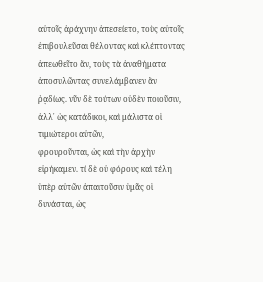αὐτοῖς ἀράχνην ἀπεσείετο, τοὺς αὐτοῖς ἐπιβουλεῦσαι θέλοντας καὶ κλέπτοντας ἀπεωθεῖτο ἄν, τοὺς τὰ ἀναθήματα ἀποσυλῶντας συνελάμβανεν ἂν ῥᾳδίως. νῦν δὲ τούτων οὐδὲν ποιοῦσιν, ἀλλ᾽ ὡς κατάδικοι, καὶ μάλιστα οἱ τιμιώτεροι αὐτῶν,
φρουροῦνται, ὡς καὶ τὴν ἀρχὴν εἰρήκαμεν. τί δὲ οὐ φόρους καὶ τέλη ὑπὲρ αὐτῶν ἀπαιτοῦσιν ὑμᾶς οἱ δυνάσται, ὡς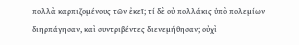πολλὰ καρπιζομένους τῶν ἐκεῖ; τί δὲ οὐ πολλάκις ὑπὸ πολεμίων διηρπάγησαν, καὶ συντριβέντες διενεμήθησαν; οὐχὶ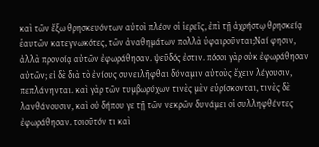καὶ τῶν ἔξω θρησκευόντων αὐτοὶ πλέον οἱ ἱερεῖς, ἐπὶ τῇ ἀχρήστῳ θρησκείᾳ ἑαυτῶν κατεγνωκότες, τῶν ἀναθημάτων πολλὰ ὑφαιροῦνται;Ναί φησιν, ἀλλὰ προνοίᾳ αὐτῶν ἐφωράθησαν. ψεῦδός ἐστιν. πόσοι γὰρ οὐκ ἐφωράθησαν αὐτῶν; εἰ δὲ διὰ τὸ ἐνίους συνειλῆφθαι δύναμιν αὐτοὺς ἔχειν λέγουσιν, πεπλάνηνται. καὶ γὰρ τῶν τυμβωρύχων τινὲς μὲν εὑρίσκονται, τινὲς δὲ λανθάνουσιν, καὶ οὐ δήπου γε τῇ τῶν νεκρῶν δυνάμει οἱ συλληφθέντες ἐφωράθησαν. τοιοῦτόν τι καὶ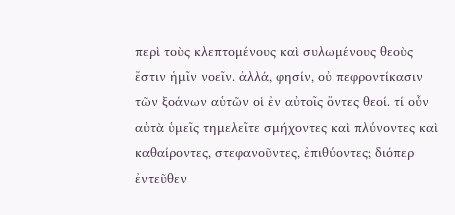περὶ τοὺς κλεπτομένους καὶ συλωμένους θεοὺς ἔστιν ἡμῖν νοεῖν. ἀλλά, φησίν, οὐ πεφροντίκασιν τῶν ξοάνων αὑτῶν οἱ ἐν αὐτοῖς ὄντες θεοί. τί οὖν αὐτὰ ὑμεῖς τημελεῖτε σμήχοντες καὶ πλύνοντες καὶ καθαίροντες, στεφανοῦντες, ἐπιθύοντες; διόπερ ἐντεῦθεν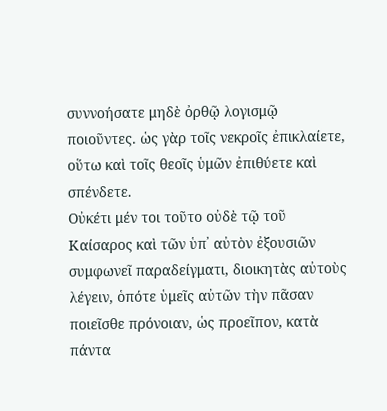συννοήσατε μηδὲ ὀρθῷ λογισμῷ ποιοῦντες. ὡς γὰρ τοῖς νεκροῖς ἐπικλαίετε, οὕτω καὶ τοῖς θεοῖς ὑμῶν ἐπιθύετε καὶ σπένδετε.
Οὐκέτι μέν τοι τοῦτο οὐδὲ τῷ τοῦ Καίσαρος καὶ τῶν ὑπ᾽ αὐτὸν ἐξουσιῶν συμφωνεῖ παραδείγματι, διοικητὰς αὐτοὺς λέγειν, ὁπότε ὑμεῖς αὐτῶν τὴν πᾶσαν ποιεῖσθε πρόνοιαν, ὡς προεῖπον, κατὰ πάντα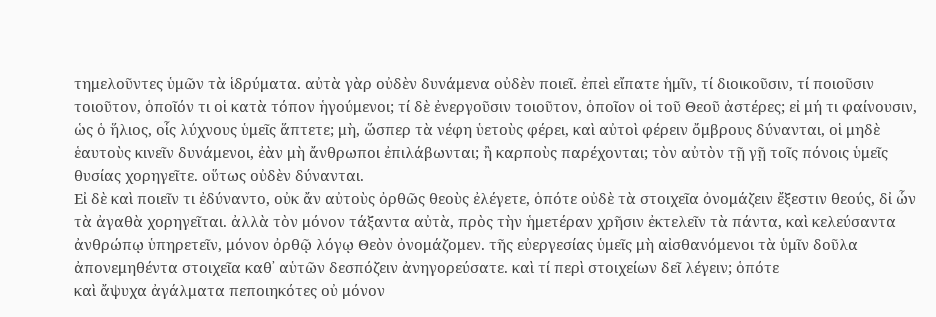τημελοῦντες ὑμῶν τὰ ἱδρύματα. αὐτὰ γὰρ οὐδὲν δυνάμενα οὐδὲν ποιεῖ. ἐπεὶ εἴπατε ἡμῖν, τί διοικοῦσιν, τί ποιοῦσιν τοιοῦτον, ὁποῖόν τι οἱ κατὰ τόπον ἡγούμενοι; τί δὲ ἐνεργοῦσιν τοιοῦτον, ὁποῖον οἱ τοῦ Θεοῦ ἀστέρες; εἰ μή τι φαίνουσιν, ὡς ὁ ἥλιος, οἷς λύχνους ὑμεῖς ἅπτετε; μὴ, ὥσπερ τὰ νέφη ὑετοὺς φέρει, καὶ αὐτοὶ φέρειν ὄμβρους δύνανται, οἱ μηδὲ ἑαυτοὺς κινεῖν δυνάμενοι, ἐὰν μὴ ἄνθρωποι ἐπιλάβωνται; ἢ καρποὺς παρέχονται; τὸν αὐτὸν τῇ γῇ τοῖς πόνοις ὑμεῖς θυσίας χορηγεῖτε. οὕτως οὐδὲν δύνανται.
Εἰ δὲ καὶ ποιεῖν τι ἐδύναντο, οὐκ ἄν αὐτοὺς ὀρθῶς θεοὺς ἐλέγετε, ὁπότε οὐδὲ τὰ στοιχεῖα ὀνομάζειν ἔξεστιν θεούς, δἰ ὧν τὰ ἀγαθὰ χορηγεῖται. ἀλλὰ τὸν μόνον τάξαντα αὐτὰ, πρὸς τὴν ἡμετέραν χρῆσιν ἐκτελεῖν τὰ πάντα, καὶ κελεύσαντα ἀνθρώπῳ ὑπηρετεῖν, μόνον ὀρθῷ λόγῳ Θεὸν ὀνομάζομεν. τῆς εὐεργεσίας ὑμεῖς μὴ αἰσθανόμενοι τὰ ὑμῖν δοῦλα ἀπονεμηθέντα στοιχεῖα καθ᾽ αὑτῶν δεσπόζειν ἀνηγορεύσατε. καὶ τί περὶ στοιχείων δεῖ λέγειν; ὁπότε
καὶ ἄψυχα ἀγάλματα πεποιηκότες οὐ μόνον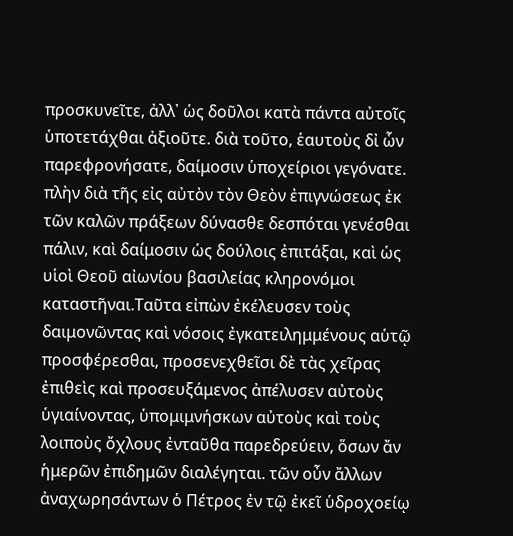προσκυνεῖτε, ἀλλ᾽ ὡς δοῦλοι κατὰ πάντα αὐτοῖς ὑποτετάχθαι ἀξιοῦτε. διὰ τοῦτο, ἑαυτοὺς δἰ ὧν παρεφρονήσατε, δαίμοσιν ὑποχείριοι γεγόνατε. πλὴν διὰ τῆς εἰς αὐτὸν τὸν Θεὸν ἐπιγνώσεως ἐκ τῶν καλῶν πράξεων δύνασθε δεσπόται γενέσθαι πάλιν, καὶ δαίμοσιν ὡς δούλοις ἐπιτάξαι, καὶ ὡς υἱοὶ Θεοῦ αἰωνίου βασιλείας κληρονόμοι καταστῆναι.Ταῦτα εἰπὼν ἐκέλευσεν τοὺς δαιμονῶντας καὶ νόσοις ἐγκατειλημμένους αὑτῷ προσφέρεσθαι, προσενεχθεῖσι δὲ τὰς χεῖρας ἐπιθεὶς καὶ προσευξάμενος ἀπέλυσεν αὐτοὺς ὑγιαίνοντας, ὑπομιμνήσκων αὐτοὺς καὶ τοὺς λοιποὺς ὄχλους ἐνταῦθα παρεδρεύειν, ὅσων ἄν ἡμερῶν ἐπιδημῶν διαλέγηται. τῶν οὖν ἄλλων ἀναχωρησάντων ὁ Πέτρος ἐν τῷ ἐκεῖ ὑδροχοείῳ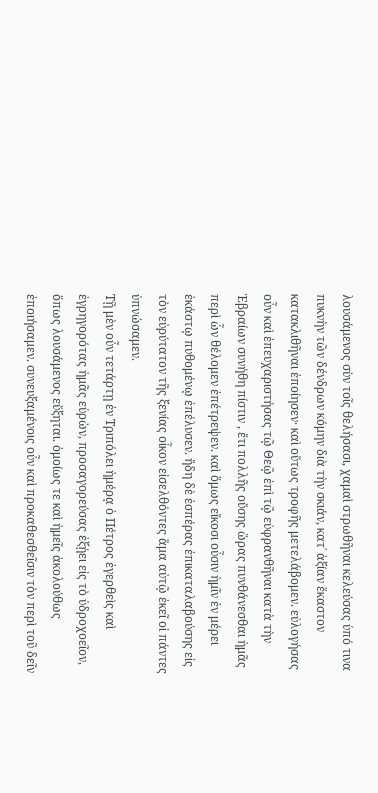λουσάμενος σὺν τοῖς θελήσασι, χαμαὶ στρωθῆναι κελεύσας ὑπό τινα πυκνὴν τῶν δένδρων κόμην διὰ τὴν σκιάν, κατ᾽ ἀξίαν ἕκαστον κατακλιθῆναι ἐποίησεν· καὶ οὕτως τροφῆς μετελάβομεν. εὐλογήσας οὖν καὶ ἐπευχαριστήσας τῷ Θεῷ ἐπὶ τῷ εὐφρανθῆναι κατὰ τὴν Ἑβραίων συνήθη πίστιν , ἔτι πολλῆς οὔσης ὥρας πυνθάνεσθαι ἡμᾶς περὶ ὧν θέλομεν ἐπέτρεψεν. καὶ ὅμως εἴκοσι οὖσιν ἡμῖν ἐν μέρει ἑκάστῳ πυθομένῳ ἐπέλυσεν. ἤδη δὲ ἑσπέρας ἐπικαταλαβούσης εἰς τὸν εὐρύτατον τῆς ξενίας οἶκον εἰσελθόντες ἅμα αὐτῷ ἐκεῖ οἱ πάντες ὑπνώσαμεν.
Τῇ μὲν οὖν τετάρτῃ ἐν Τριπόλει ἡμέρᾳ ὁ Πέτρος ἐγερθεὶς καὶ ἐγρηγορότας ἡμᾶς εὑρὼν, προσαγορεύσας ἐξῄει εἰς τὸ ὑδροχοεῖον, ὅπως λουσάμενος εὔξηται. ὁμοίως τε καὶ ἡμεῖς ἀκολούθως ἐποιήσαμεν. συνευξαμένοις οὖν καὶ προκαθεσθεῖσιν τὸν περὶ τοῦ δεῖν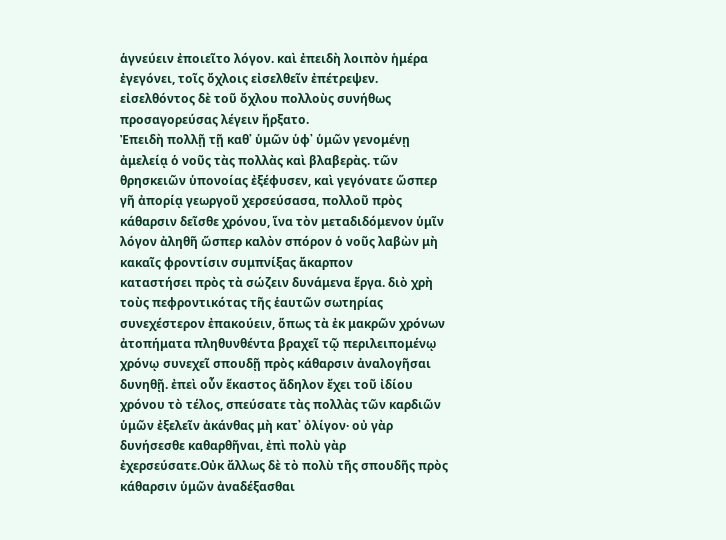ἁγνεύειν ἐποιεῖτο λόγον. καὶ ἐπειδὴ λοιπὸν ἡμέρα ἐγεγόνει, τοῖς ὄχλοις εἰσελθεῖν ἐπέτρεψεν. εἰσελθόντος δὲ τοῦ ὄχλου πολλοὺς συνήθως προσαγορεύσας λέγειν ἤρξατο.
Ἐπειδὴ πολλῇ τῇ καθ᾽ ὑμῶν ὑφ᾽ ὑμῶν γενομένῃ ἀμελείᾳ ὁ νοῦς τὰς πολλὰς καὶ βλαβερὰς. τῶν θρησκειῶν ὑπονοίας ἐξέφυσεν, καὶ γεγόνατε ὥσπερ γῆ ἀπορίᾳ γεωργοῦ χερσεύσασα, πολλοῦ πρὸς κάθαρσιν δεῖσθε χρόνου, ἵνα τὸν μεταδιδόμενον ὑμῖν λόγον ἀληθῆ ὥσπερ καλὸν σπόρον ὁ νοῦς λαβὼν μὴ κακαῖς φροντίσιν συμπνίξας ἄκαρπον
καταστήσει πρὸς τὰ σώζειν δυνάμενα ἔργα. διὸ χρὴ τοὺς πεφροντικότας τῆς ἑαυτῶν σωτηρίας συνεχέστερον ἐπακούειν, ὅπως τὰ ἐκ μακρῶν χρόνων ἀτοπήματα πληθυνθέντα βραχεῖ τῷ περιλειπομένῳ χρόνῳ συνεχεῖ σπουδῇ πρὸς κάθαρσιν ἀναλογῆσαι δυνηθῇ. ἐπεὶ οὖν ἕκαστος ἄδηλον ἔχει τοῦ ἰδίου χρόνου τὸ τέλος, σπεύσατε τὰς πολλὰς τῶν καρδιῶν ὑμῶν ἐξελεῖν ἀκάνθας μὴ κατ᾽ ὀλίγον· οὐ γὰρ δυνήσεσθε καθαρθῆναι, ἐπὶ πολὺ γὰρ ἐχερσεύσατε.Οὐκ ἄλλως δὲ τὸ πολὺ τῆς σπουδῆς πρὸς κάθαρσιν ὑμῶν ἀναδέξασθαι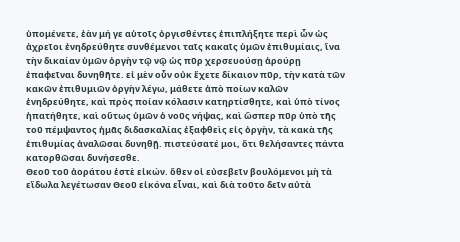ὑπομένετε, ἐὰν μή γε αὑτοῖς ὀργισθέντες ἐπιπλήξητε περὶ ὧν ὡς ἀχρεῖοι ἐνηδρεύθητε συνθέμενοι ταῖς κακαῖς ὑμῶν ἐπιθυμίαις, ἵνα τὴν δικαίαν ὑμῶν ὀργὴν τῷ νῷ ὡς πῦρ χερσευούσῃ ἀρούρῃ ἐπαφεῖναι δυνηθῆτε. εἰ μὲν οὖν οὐκ ἔχετε δίκαιον πῦρ, τὴν κατὰ τῶν κακῶν ἐπιθυμιῶν ὀργὴν λέγω, μάθετε ἀπὸ ποίων καλῶν ἐνηδρεύθητε, καὶ πρὸς ποίαν κόλασιν κατηρτίσθητε, καὶ ὑπὸ τίνος ἠπατήθητε, καὶ οὕτως ὑμῶν ὁ νοῦς νήψας, καὶ ὥσπερ πῦρ ὑπὸ τῆς τοῦ πέμψαντος ἡμᾶς διδασκαλίας ἐξαφθεὶς εἰς ὀργὴν, τὰ κακὰ τῆς ἐπιθυμίας ἀναλῶσαι δυνηθῇ. πιστεύσατέ μοι, ὅτι θελήσαντες πάντα κατορθῶσαι δυνήσεσθε.
Θεοῦ τοῦ ἀοράτου ἐστὲ εἰκών. ὅθεν οἱ εὐσεβεῖν βουλόμενοι μὴ τὰ εἴδωλα λεγέτωσαν Θεοῦ εἰκόνα εἶναι, καὶ διὰ τοῦτο δεῖν αὐτὰ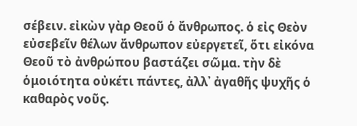σέβειν. εἰκὼν γὰρ Θεοῦ ὁ ἄνθρωπος. ὁ εἰς Θεὸν εὐσεβεῖν θέλων ἄνθρωπον εὐεργετεῖ, ὅτι εἰκόνα Θεοῦ τὸ ἀνθρώπου βαστάζει σῶμα. τὴν δὲ ὁμοιότητα οὐκέτι πάντες, ἀλλ᾽ ἀγαθῆς ψυχῆς ὁ καθαρὸς νοῦς.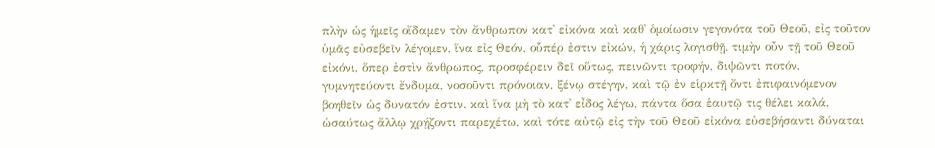πλὴν ὡς ἡμεῖς οἴδαμεν τὸν ἄνθρωπον κατ᾽ εἰκόνα καὶ καθ᾽ ὁμοίωσιν γεγονότα τοῦ Θεοῦ, εἰς τοῦτον ὑμᾶς εὐσεβεῖν λέγομεν, ἵνα εἰς Θεόν, οὗπέρ ἐστιν εἰκών, ἡ χάρις λογισθῇ. τιμὴν οὖν τῇ τοῦ Θεοῦ εἰκόνι, ὅπερ ἐστὶν ἄνθρωπος, προσφέρειν δεῖ οὕτως, πεινῶντι τροφήν, διψῶντι ποτόν, γυμνητεύοντι ἔνδυμα, νοσοῦντι πρόνοιαν, ξένῳ στέγην, καὶ τῷ ἐν εἱρκτῇ ὄντι ἐπιφαινόμενον βοηθεῖν ὡς δυνατόν ἐστιν. καὶ ἵνα μὴ τὸ κατ᾽ εἶδος λέγω, πάντα ὅσα ἑαυτῷ τις θέλει καλά, ὡσαύτως ἄλλῳ χρῄζοντι παρεχέτω, καὶ τότε αὐτῷ εἰς τὴν τοῦ Θεοῦ εἰκόνα εὐσεβήσαντι δύναται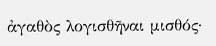ἀγαθὸς λογισθῆναι μισθός·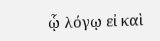ᾧ λόγῳ εἰ καὶ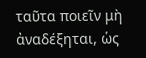ταῦτα ποιεῖν μὴ ἀναδέξηται, ὡς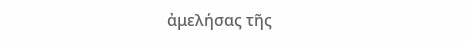ἀμελήσας τῆς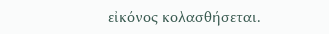εἰκόνος κολασθήσεται.